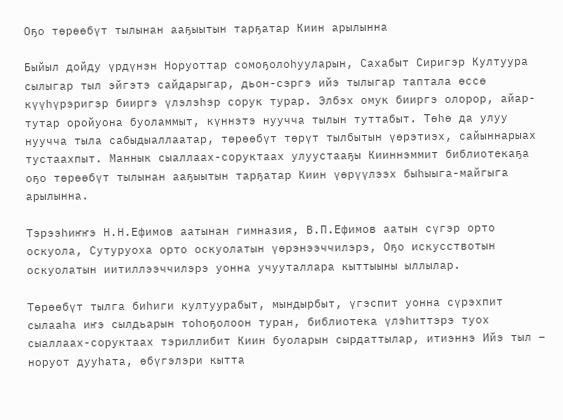Оҕо төрөөбүт тылынан ааҕыытын тарҕатар Киин арылынна

Быйыл дойду үрдүнэн Норуоттар сомоҕолоһууларын, Сахабыт Сиригэр Култуура сылыгар тыл эйгэтэ сайдарыгар, дьон-сэргэ ийэ тылыгар таптала өссө күүһүрэригэр бииргэ үлэлэһэр сорук турар. Элбэх омук бииргэ олорор, айар-тутар оройуона буоламмыт, күннэтэ нуучча тылын туттабыт. Төһө да улуу нуучча тыла сабыдыаллаатар, төрөөбүт төрүт тылбытын үөрэтиэх, сайыннарыах тустаахпыт. Маннык сыаллаах-соруктаах улуустааҕы Кииннэммит библиотекаҕа оҕо төрөөбүт тылынан ааҕыытын тарҕатар Киин үөрүүлээх быһыыга-майгыга арылынна.

Тэрээһиҥҥэ Н.Н.Ефимов аатынан гимназия, В.П.Ефимов аатын сүгэр орто оскуола, Сутуруоха орто оскуолатын үөрэнээччилэрэ, Оҕо искусствотын оскуолатын иитиллээччилэрэ уонна учууталлара кыттыыны ыллылар.

Төрөөбүт тылга биһиги култуурабыт, мындырбыт, үгэспит уонна сүрэхпит сылааһа иҥэ сылдьарын тоһоҕолоон туран, библиотека үлэһиттэрэ туох сыаллаах-соруктаах тэриллибит Киин буоларын сырдаттылар, итиэннэ Ийэ тыл – норуот дууһата, өбүгэлэри кытта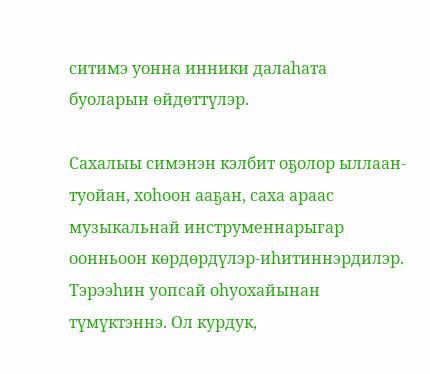ситимэ уонна инники далаһата буоларын өйдөттүлэр.

Сахалыы симэнэн кэлбит оҕолор ыллаан-туойан, хоһоон ааҕан, саха араас музыкальнай инструменнарыгар оонньоон көрдөрдүлэр-иһитиннэрдилэр. Тэрээһин уопсай оһуохайынан түмүктэннэ. Ол курдук,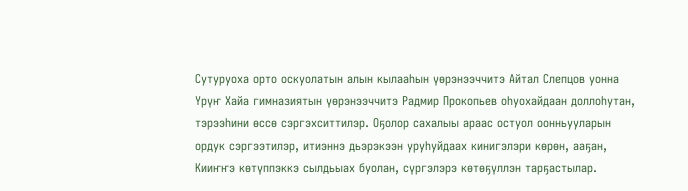Сутуруоха орто оскуолатын алын кылааһын үөрэнээччитэ Айтал Слепцов уонна Үрүҥ Хайа гимназиятын үөрэнээччитэ Радмир Прокопьев оһуохайдаан доллоһутан, тэрээһини өссө сэргэхситтилэр. Оҕолор сахалыы араас остуол оонньууларын ордук сэргээтилэр, итиэннэ дьэрэкээн уруһуйдаах кинигэлэри көрөн, ааҕан, Кииҥҥэ көтүппэккэ сылдьыах буолан, сүргэлэрэ көтөҕүллэн тарҕастылар.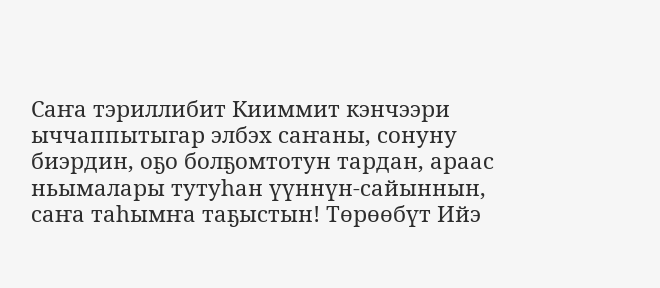Саҥа тэриллибит Кииммит кэнчээри ыччаппытыгар элбэх саҥаны, сонуну биэрдин, оҕо болҕомтотун тардан, араас ньымалары тутуһан үүннүн-сайыннын, саҥа таһымҥа таҕыстын! Төрөөбүт Ийэ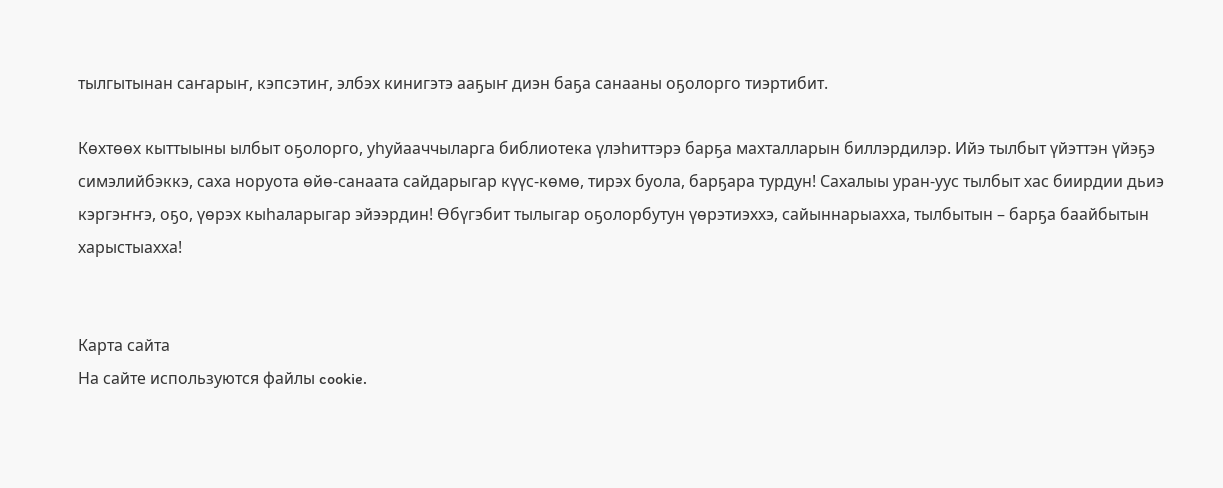тылгытынан саҥарыҥ, кэпсэтиҥ, элбэх кинигэтэ ааҕыҥ диэн баҕа санааны оҕолорго тиэртибит.

Көхтөөх кыттыыны ылбыт оҕолорго, уһуйааччыларга библиотека үлэһиттэрэ барҕа махталларын биллэрдилэр. Ийэ тылбыт үйэттэн үйэҕэ симэлийбэккэ, саха норуота өйө-санаата сайдарыгар күүс-көмө, тирэх буола, барҕара турдун! Сахалыы уран-уус тылбыт хас биирдии дьиэ кэргэҥҥэ, оҕо, үөрэх кыһаларыгар эйээрдин! Өбүгэбит тылыгар оҕолорбутун үөрэтиэххэ, сайыннарыахха, тылбытын – барҕа баайбытын харыстыахха!


Карта сайта
На сайте используются файлы cookie.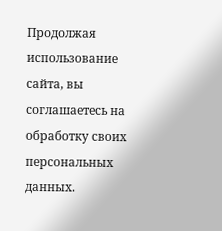Продолжая использование сайта, вы соглашаетесь на обработку своих
персональных данных.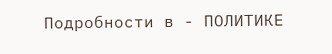Подробности в - ПОЛИТИКЕ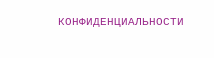КОНФИДЕНЦИАЛЬНОСТИ